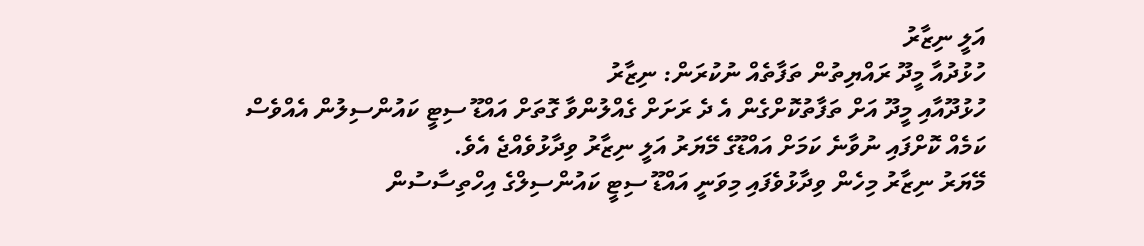އަލީ ނިޒާރު
ހުޅުދުއާ މީދޫ ރައްޔިތުން ތަފާތެއް ނުކުރަން: ނިޒާރު
ހުޅުދޫއާއި މީދޫ އަށް ތަފާތުކޮށްގެން އެ ދެ ރަށަށް ގެއްލުންވާ ގޮތަށް އައްޑޫ ސިޓީ ކައުންސިލުން އެއްވެސް ކަމެއް ކޮށްފައި ނުވާނެ ކަމަށް އައްޑޫގެ މޭޔަރު އަލީ ނިޒާރު ވިދާޅުވެއްޖެ އެވެ.
މޭޔަރު ނިޒާރު މިހެން ވިދާޅުވެފައި މިވަނީ އައްޑޫ ސިޓީ ކައުންސިލްގެ އިހްތިސާސުން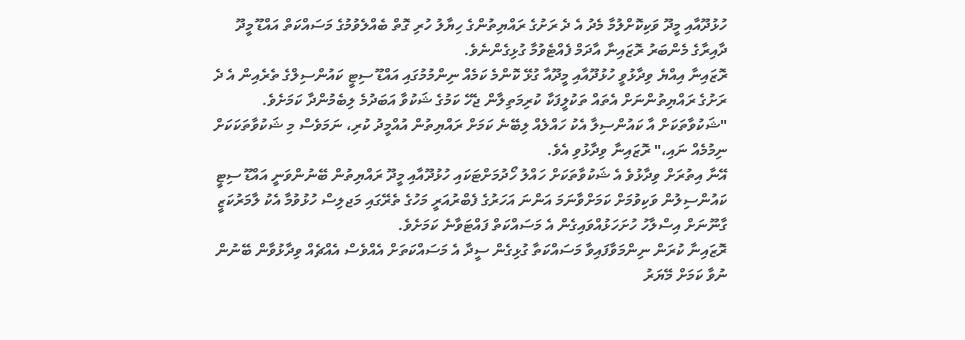ހުޅުދޫއާއި މީދޫ ވަކިކޮށްލުމާ މެދު އެ ދެ ރަށުގެ ރައްޔިތުންގެ ހިޔާލު ހުރި ގޮތް ބެއްލެވުމުގެ މަސައްކަތް އައްޑޫ މީދޫ ދާއިރާގެ މެންބަރު ރޮޒައިނާ އާދަމް ފެއްޓެވުމާ ގުޅިގެންނެވެ.
ރޮޒައިނާ އިއްޔެ ވިދާޅުވީ ހުޅުދޫއާއި މީދޫއާ ގުޅޭ ކޮންމެ ކަމެއް ނިންމުމުގައި އައްޑޫ ސިޓީ ކައުންސިލްގެ ތެރެއިން އެ ދެ ރަށުގެ ރައްޔިތުންނަށް އެތައް ތަކުލީފަކާ ކުރިމަތިލާން ޖެހޭ ކަމުގެ ޝަކުވާ އަބަދުމެ ލިބެމުންދާ ކަމަށެވެ.
"ޝަކުވާތަކަށް އާ ކައުންސިލާ އެކު ހައްލެއް ލިބޭނެ ކަމަށް ރައްޔިތުން އުއްމީދު ކުރި، ނަމަވެސް މި ޝަކުވާތަކަކަށް ނިމުމެއް ނައި،" ރޮޒައިނާ ވިދާޅުވި އެވެ.
އޭނާ އިތުރަށް ވިދާޅުވެ އެ ޝަކުވާތަކަށް ހައްލު ހޯދުމަށްޓަކައި ހުޅުދޫއާއި މީދޫ ރައްޔިތުން ބޭނުންވަނީ އައްޑޫ ސިޓީ ކައުންސިލުން ވަކިވުމަށް ކަމަށްވާނަމަ އަންނަ އަހަރުގެ ފެބްރުއަރީ މަހުގެ ތެރޭގައި މަޖލިސް ހުޅުވުމާ އެކު ލާމަރުކަޒީ ގާނޫނަށް އިސްލާހު ހުށަހަޅުއްވައިގެން އެ މަސައްކަތް ފައްޓަވާނެ ކަމަށެވެ.
ރޮޒައިނާ ކުރަން ނިންމަވާފައިވާ މަސައްކަތާ ގުޅިގެން ސީދާ އެ މަސައްކަތަށް އެއްވެސް އެއްޗެއް ވިދާޅުވާން ބޭނުން ނުވާ ކަމަށް މޭޔަރު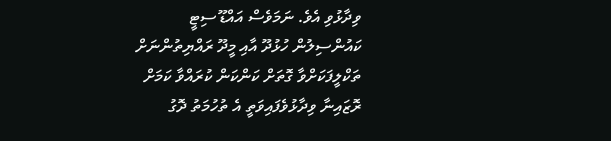ވިދާޅުވި އެވެ. ނަމަވެސް އައްޑޫ ސިޓީ ކައުންސިލުން ހުޅުދޫ އާއި މީދޫ ރައްޔިތުންނަށް ތަކްލީފަކަށްވާ ގޮތަށް ކަންކަން ކުރައްވާ ކަމަށް ރޮޒައިނާ ވިދާޅުވެފައިވަތީ އެ ތުހުމަތު ދޮގު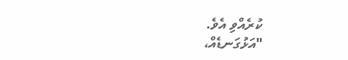ކުރެއްވި އެވެ.
"އަޅުގަނޑެއް،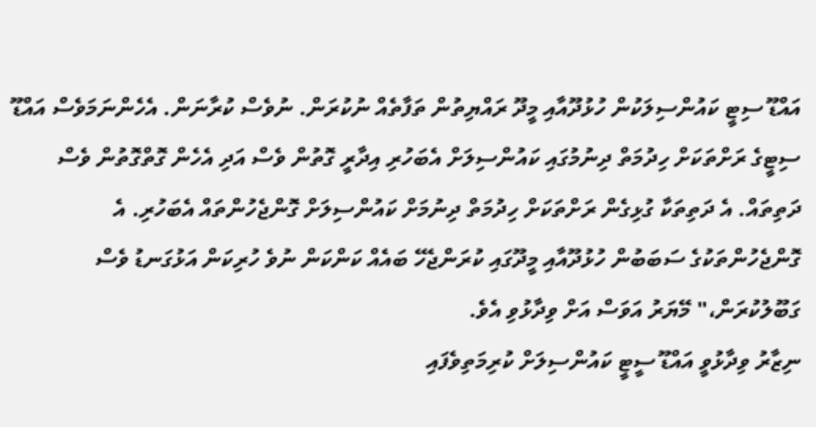އައްޑޫ ސިޓީ ކައުންސިލަކުން ހުޅުދޫއާއި މީދޫ ރައްޔިތުން ތަފާތެއް ނުކުރަން. ނުވެސް ކުރާނަން. އެހެންނަމަވެސް އައްޑޫ ސިޓީގެ ރަށްތަކަށް ހިދުމަތް ދިނުމުގައި ކައުންސިލަށް އެބަހުރި އިދާރީ ގޮތުން ވެސް އަދި އެހެން ގޮތްގޮތުން ވެސް ދަތިތައް. އެ ދަތިތަކާ ގުޅިގެން ރަށްތަކަށް ހިދުމަތް ދިނުމަށް ކައުންސިލަށް ގޮންޖެހުންތައް އެބަހުރި. އެ ގޮންޖެހުންތަކުގެ ސަބަބުން ހުޅުދޫއާއި މީދޫގައި ކުރަންޖެހޭ ބައެއް ކަންކަން ނުވެ ހުރިކަން އަޅުގަނޑު ވެސް ގަބޫލުކުރަން،" މޭޔަރު އަވަސް އަށް ވިދާޅުވި އެވެ.
ނިޒާރު ވިދާޅުވީ އައްޑޫ ސީޓީ ކައުންސިލަށް ކުރިމަތިވެފައި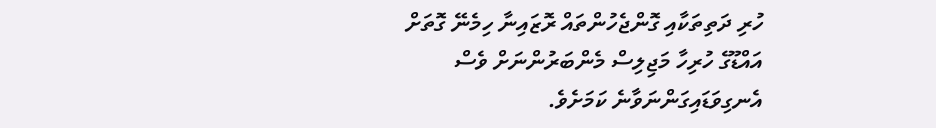ހުރި ދަތިތަކާއި ގޮންޖެހުންތައް ރޮޒައިނާ ހިމެނޭ ގޮތަށް އައްޑޫގެ ހުރިހާ މަޖިލިސް މެންބަރުންނަށް ވެސް އެނގިވަޑައިގަންނަވާނެ ކަމަށެވެ.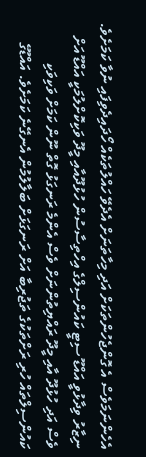އެހެންނަމަވެސް އެ ގޮންޖެހުންތަކަށް އަދި މިހާތަނަށް އެދެވޭ ހައްލުތަކެއް ހޯދައިދެވިފައި ނުވާ ކަމަށެވެ.
ނިޒާރު ވިދާޅުވީ އައްޑޫ ސިޓީ ކައުންސިލްގެ އިހްތިސާސުން ހުޅުދޫއާއި މީދޫ ވަކިކޮށްލުމަކީ އައްޑޫ އަށް ވެސް އަދި ހުޅުދޫ އާއި މީދޫ ރައްޔިތުންނަށް ވެސް އެންމެ ރަނގަޅު ގޮތް ނޫން ކަމަށް ވަކިވަކި ކައުންސިލްތައް ހުރި ރަށްތަކުގެ ތަޖުރިބާ އަށް ރަނގަޅަށް ބަލާލުމުން އެނގޭނެ ކަމަށެވެ. އައްޑޫގެ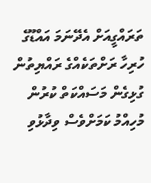ތަރައްގީއަށް އެދޭނަމަ އައްޑޫގެ ހުރިހާ ރަށްތަކެއްގެ ރައްޔިތުން ގުޅިގެން މަސައްކަތް ކުރުން މުހިއްމު ކަމަށްވެސް ވިދާޅުވި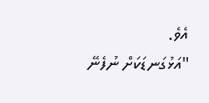އެވެ.
"އަޅުގަނޑަކަށް ނުފެނޭ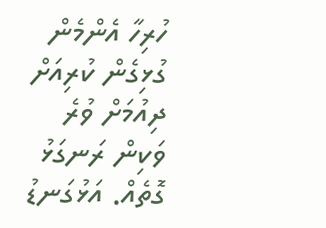ހުރިހާ އެންމެން ގުޅިގެން ކުރިއަށް ދިއުމަށް ވުރެ ވަކިން ރަނގަޅު ގޮތެއް. އަޅުގަނޑު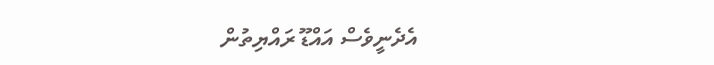އެދެނީވެސް އައްޑޫ ރައްޔިތުން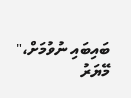ބައިބައި ނުވުމަށް،" މޭޔަރު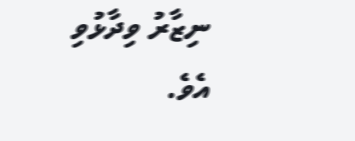ނިޒާރު ވިދާޅުވި އެވެ.